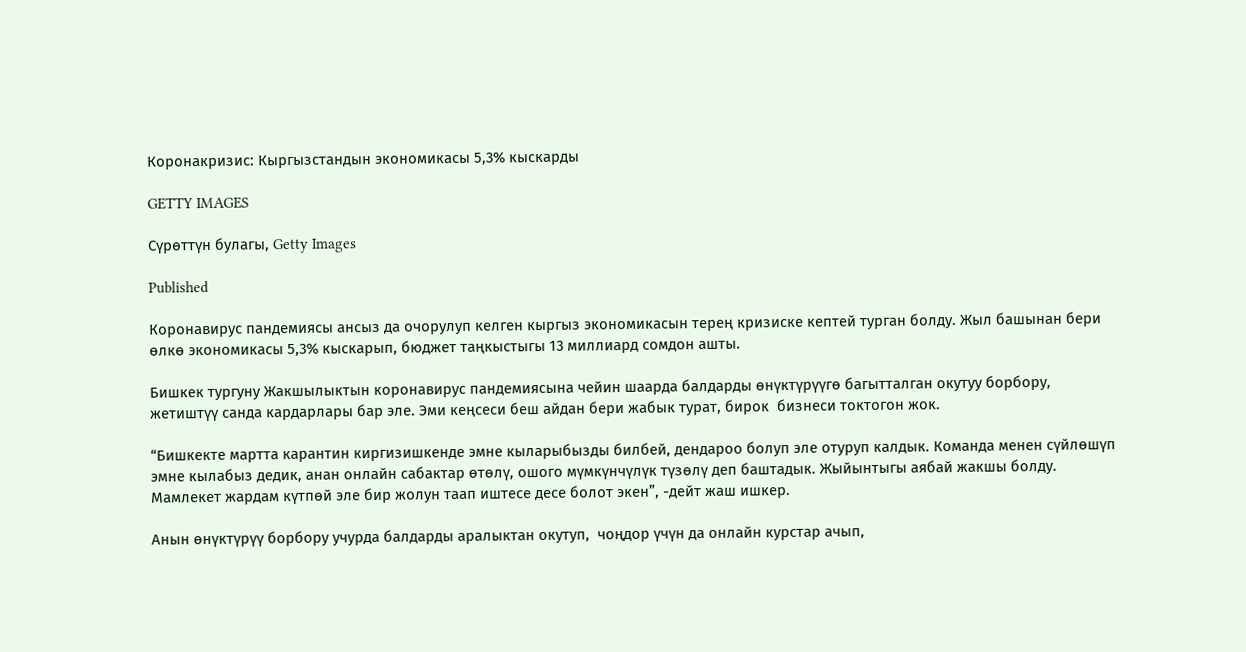Коронакризис: Кыргызстандын экономикасы 5,3% кыскарды

GETTY IMAGES

Сүрөттүн булагы, Getty Images

Published

Коронавирус пандемиясы ансыз да очорулуп келген кыргыз экономикасын терең кризиске кептей турган болду. Жыл башынан бери өлкө экономикасы 5,3% кыскарып, бюджет таңкыстыгы 13 миллиард сомдон ашты.

Бишкек тургуну Жакшылыктын коронавирус пандемиясына чейин шаарда балдарды өнүктүрүүгө багытталган окутуу борбору, жетиштүү санда кардарлары бар эле. Эми кеңсеси беш айдан бери жабык турат, бирок  бизнеси токтогон жок.

“Бишкекте мартта карантин киргизишкенде эмне кыларыбызды билбей, дендароо болуп эле отуруп калдык. Команда менен сүйлөшүп эмне кылабыз дедик, анан онлайн сабактар өтөлү, ошого мүмкүнчүлүк түзөлү деп баштадык. Жыйынтыгы аябай жакшы болду. Мамлекет жардам күтпөй эле бир жолун таап иштесе десе болот экен”, -дейт жаш ишкер.

Анын өнүктүрүү борбору учурда балдарды аралыктан окутуп,  чоңдор үчүн да онлайн курстар ачып,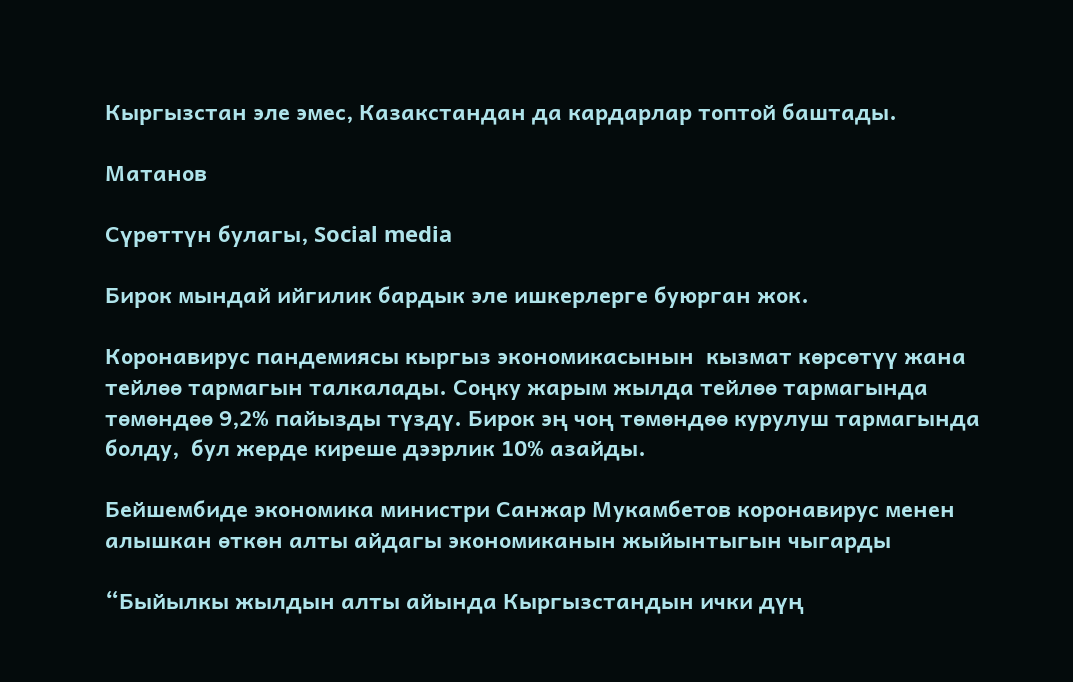Кыргызстан эле эмес, Казакстандан да кардарлар топтой баштады.

Матанов

Сүрөттүн булагы, Social media

Бирок мындай ийгилик бардык эле ишкерлерге буюрган жок.

Коронавирус пандемиясы кыргыз экономикасынын  кызмат көрсөтүү жана тейлөө тармагын талкалады. Соңку жарым жылда тейлөө тармагында төмөндөө 9,2% пайызды түздү. Бирок эң чоң төмөндөө курулуш тармагында болду,  бул жерде киреше дээрлик 10% азайды.

Бейшембиде экономика министри Санжар Мукамбетов коронавирус менен алышкан өткөн алты айдагы экономиканын жыйынтыгын чыгарды

“Быйылкы жылдын алты айында Кыргызстандын ички дүң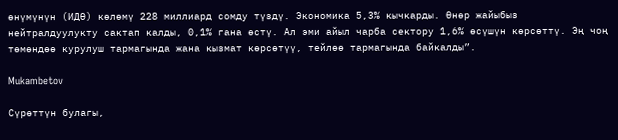өнүмүнүн (ИДӨ) көлөмү 228 миллиард сомду түздү. Экономика 5,3% кычкарды. Өнөр жайыбыз нейтралдуулукту сактап калды, 0,1% гана өстү. Ал эми айыл чарба сектору 1,6% өсүшүн көрсөттү. Эң чоң төмөндөө курулуш тармагында жана кызмат көрсөтүү, тейлөө тармагында байкалды”.

Mukambetov

Сүрөттүн булагы,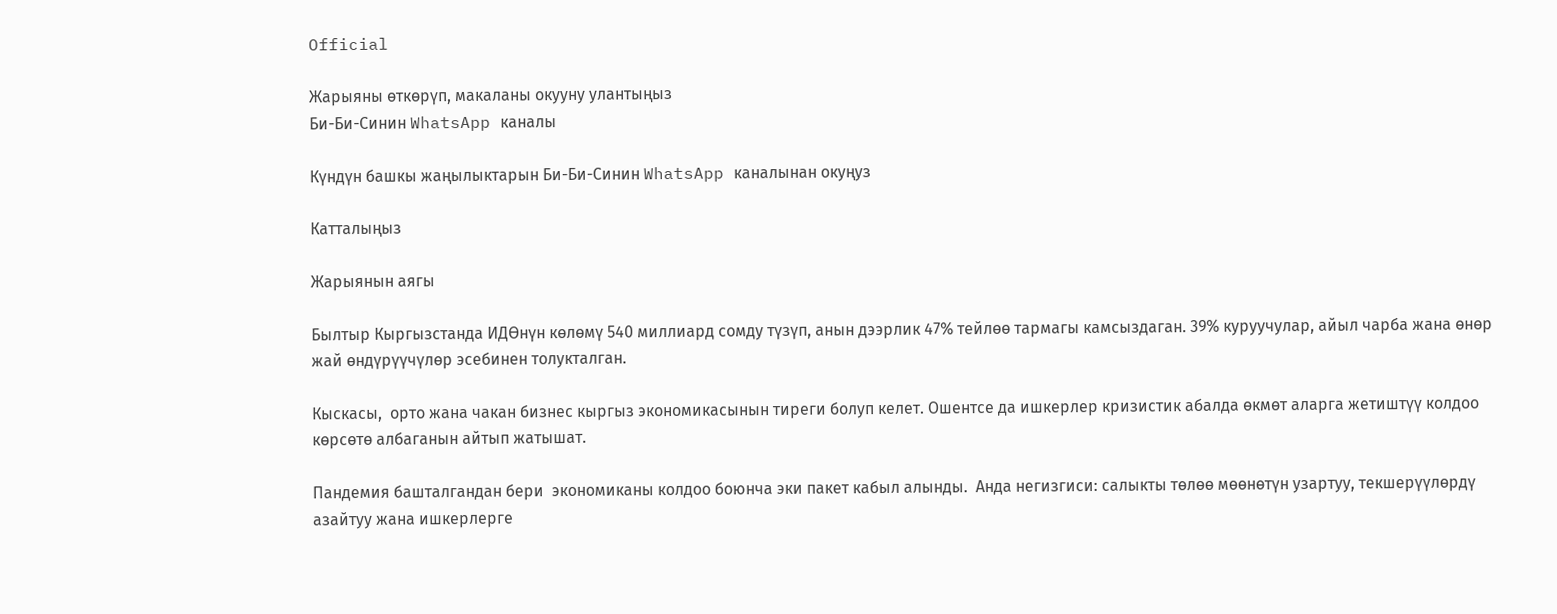Official

Жарыяны өткөрүп, макаланы окууну улантыңыз
Би-Би-Синин WhatsApp каналы

Күндүн башкы жаңылыктарын Би-Би-Синин WhatsApp каналынан окуңуз

Катталыңыз

Жарыянын аягы

Былтыр Кыргызстанда ИДӨнүн көлөмү 540 миллиард сомду түзүп, анын дээрлик 47% тейлөө тармагы камсыздаган. 39% куруучулар, айыл чарба жана өнөр жай өндүрүүчүлөр эсебинен толукталган.

Кыскасы,  орто жана чакан бизнес кыргыз экономикасынын тиреги болуп келет. Ошентсе да ишкерлер кризистик абалда өкмөт аларга жетиштүү колдоо көрсөтө албаганын айтып жатышат.

Пандемия башталгандан бери  экономиканы колдоо боюнча эки пакет кабыл алынды.  Анда негизгиси: салыкты төлөө мөөнөтүн узартуу, текшерүүлөрдү азайтуу жана ишкерлерге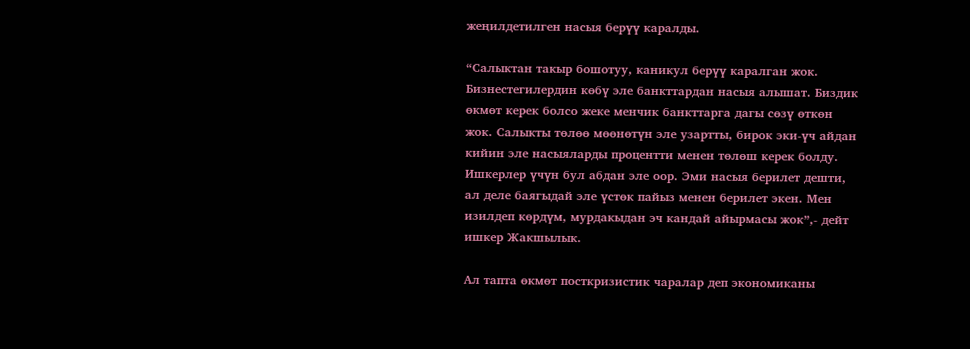жеңилдетилген насыя берүү каралды.

“Салыктан такыр бошотуу, каникул берүү каралган жок. Бизнестегилердин көбү эле банкттардан насыя алышат. Биздик өкмөт керек болсо жеке менчик банкттарга дагы сөзү өткөн жок. Салыкты төлөө мөөнөтүн эле узартты, бирок эки-үч айдан кийин эле насыяларды процентти менен төлөш керек болду. Ишкерлер үчүн бул абдан эле оор. Эми насыя берилет дешти, ал деле баягыдай эле үстөк пайыз менен берилет экен. Мен изилдеп көрдүм, мурдакыдан эч кандай айырмасы жок”,- дейт ишкер Жакшылык.

Ал тапта өкмөт посткризистик чаралар деп экономиканы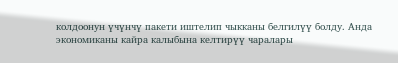колдоонун үчүнчү пакети иштелип чыкканы белгилүү болду. Анда экономиканы кайра калыбына келтирүү чаралары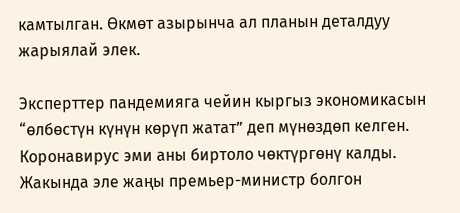камтылган. Өкмөт азырынча ал планын деталдуу жарыялай элек.

Эксперттер пандемияга чейин кыргыз экономикасын “өлбөстүн күнүн көрүп жатат” деп мүнөздөп келген. Коронавирус эми аны биртоло чөктүргөнү калды. Жакында эле жаңы премьер-министр болгон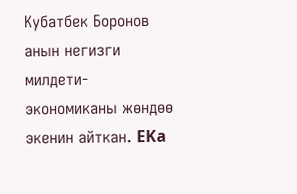Кубатбек Боронов анын негизги  милдети- экономиканы жөндөө экенин айткан. EKa